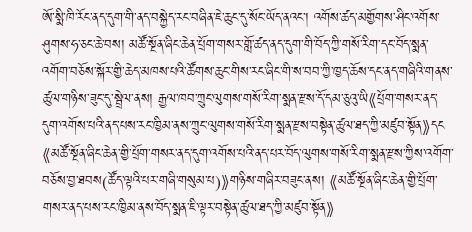ཨོ་སྨི་ཁི་རོང་ནད་དུག་གི་ནད་བསྐྱེད་རང་བཞིན་ཇེ་ཆུང་དུ་སོང་ཡོད་ནའང་། འགོས་ཚད་མགྱོགས་ཤིང་འགོས་ཤུགས་ཧ་ཅང་ཆེ་བས། མཚོ་སྔོན་ཞིང་ཆེན་པྲོག་གསར་གློ་ཚད་ནད་དུག་གི་བོད་ཀྱི་གསོ་རིག་དང་བོད་སྨན་འགོག་བཅོས་སྐོར་གྱི་ཆེད་མཁས་པའི་ཚོགས་ཆུང་གིས་རང་ཞིང་གི་ས་བབ་ཀྱི་ཁྱད་ཆོས་དང་ནད་གཞིའི་གནས་ཚུལ་གཉིས་ཟུང་དུ་སྦྲེལ་ནས། རྒྱལ་ཁབ་ཀྲུང་ལུགས་གསོ་རིག་སྨན་རྫས་དོ་དམ་ཅུའུ་ཡི《པྲོག་གསར་ནད་དུག་འགོས་པའི་ནད་པས་རང་ཁྱིམ་ནས་ཀྲུང་ལུགས་གསོ་རིག་སྨན་རྫས་བསྟེན་ཚུལ་ཐད་ཀྱི་མཛུབ་སྟོན》དང《མཚོ་སྔོན་ཞིང་ཆེན་གྱི་པྲོག་གསར་ནད་དུག་འགོས་པའི་ནད་པར་བོད་ལུགས་གསོ་རིག་སྨན་རྫས་ཀྱིས་འགོག་བཅོས་བྱ་ཐབས(ཚོད་ལྟའི་པར་གཞི་གསུམ་པ)》གཉིས་གཞིར་བཟུང་ནས། 《མཚོ་སྔོན་ཞིང་ཆེན་གྱི་པྲོག་གསར་ནད་པས་རང་ཁྱིམ་ནས་བོད་སྨན་ཇི་ལྟར་བསྟེན་ཚུལ་ཐད་ཀྱི་མཛུབ་སྟོན》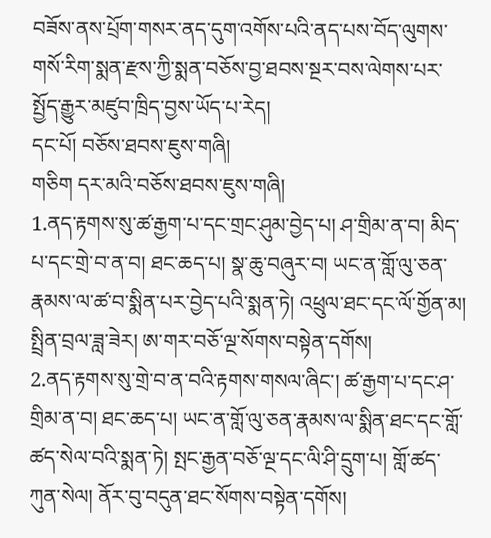བཟོས་ནས་པྲོག་གསར་ནད་དུག་འགོས་པའི་ནད་པས་བོད་ལུགས་གསོ་རིག་སྨན་རྫས་ཀྱི་སྨན་བཅོས་བྱ་ཐབས་སྔར་བས་ལེགས་པར་སྤྱོད་རྒྱུར་མཛུབ་ཁྲིད་བྱས་ཡོད་པ་རེད།
དང་པོ། བཅོས་ཐབས་ཇུས་གཞི།
གཅིག དར་མའི་བཅོས་ཐབས་ཇུས་གཞི།
1.ནད་རྟགས་སུ་ཚ་རྒྱག་པ་དང་གྲང་ཤུམ་བྱེད་པ། ཤ་གྲིམ་ན་བ། མིད་པ་དང་གྲེ་བ་ན་བ། ཐང་ཆད་པ། སྣ་ཆུ་བཞུར་བ། ཡང་ན་གློ་ལུ་ཅན་རྣམས་ལ་ཚ་བ་སྨིན་པར་བྱེད་པའི་སྨན་ཏེ། འཕྲུལ་ཐང་དང་ལོ་གྱོན་མ། སྤྲིན་བྲལ་ཟླ་ཟེར། ཨ་གར་བཅོ་ལྔ་སོགས་བསྟེན་དགོས།
2.ནད་རྟགས་སུ་གྲེ་བ་ན་བའི་རྟགས་གསལ་ཞིང་། ཚ་རྒྱག་པ་དང་ཤ་གྲིམ་ན་བ། ཐང་ཆད་པ། ཡང་ན་གློ་ལུ་ཅན་རྣམས་ལ་སྨིན་ཐང་དང་གློ་ཚད་སེལ་བའི་སྨན་ཏེ། སྤང་རྒྱན་བཅོ་ལྔ་དང་ལི་ཤི་དྲུག་པ། གློ་ཚད་ཀུན་སེལ། ནོར་བུ་བདུན་ཐང་སོགས་བསྟེན་དགོས།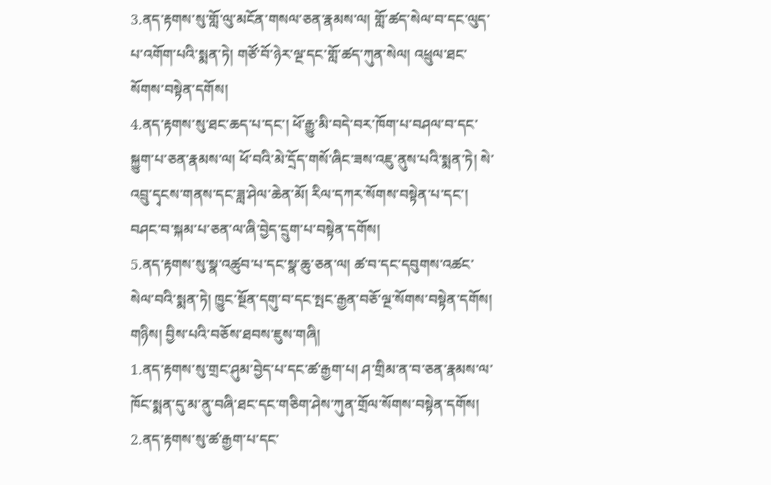3.ནད་རྟགས་སུ་གློ་ལུ་མངོན་གསལ་ཅན་རྣམས་ལ། གློ་ཚད་སེལ་བ་དང་ལུད་པ་འགོག་པའི་སྨན་ཏེ། གཙོ་བོ་ཉེར་ལྔ་དང་གློ་ཚད་ཀུན་སེལ། འཕྲུལ་ཐང་སོགས་བསྟེན་དགོས།
4.ནད་རྟགས་སུ་ཐང་ཆད་པ་དང་། ཕོ་རྒྱུ་མི་བདེ་བར་ཁོག་པ་བཤལ་བ་དང་སྐྱུག་པ་ཅན་རྣམས་ལ། ཕོ་བའི་མེ་དྲོད་གསོ་ཞིང་ཟས་འཇུ་ནུས་པའི་སྨན་ཏེ། སེ་འབྲུ་དྭངས་གནས་དང་ཟླ་ཤེལ་ཆེན་མོ། རིལ་དཀར་སོགས་བསྟེན་པ་དང་། བཤང་བ་སྐམ་པ་ཅན་ལ་ཞི་བྱེད་དྲུག་པ་བསྟེན་དགོས།
5.ནད་རྟགས་སུ་སྣ་འཚུབ་པ་དང་སྣ་ཆུ་ཅན་ལ། ཚ་བ་དང་དབུགས་འཚང་སེལ་བའི་སྨན་ཏེ། ཁྱུང་སྔོན་དགུ་བ་དང་སྤང་རྒྱན་བཅོ་ལྔ་སོགས་བསྟེན་དགོས།
གཉིས། བྱིས་པའི་བཅོས་ཐབས་ཇུས་གཞི།
1.ནད་རྟགས་སུ་གྲང་ཤུམ་བྱེད་པ་དང་ཚ་རྒྱག་པ། ཤ་གྲིམ་ན་བ་ཅན་རྣམས་ལ་ཁོང་སྨན་དུ་མ་ནུ་བཞི་ཐང་དང་གཅིག་ཤེས་ཀུན་གྲོལ་སོགས་བསྟེན་དགོས།
2.ནད་རྟགས་སུ་ཚ་རྒྱག་པ་དང་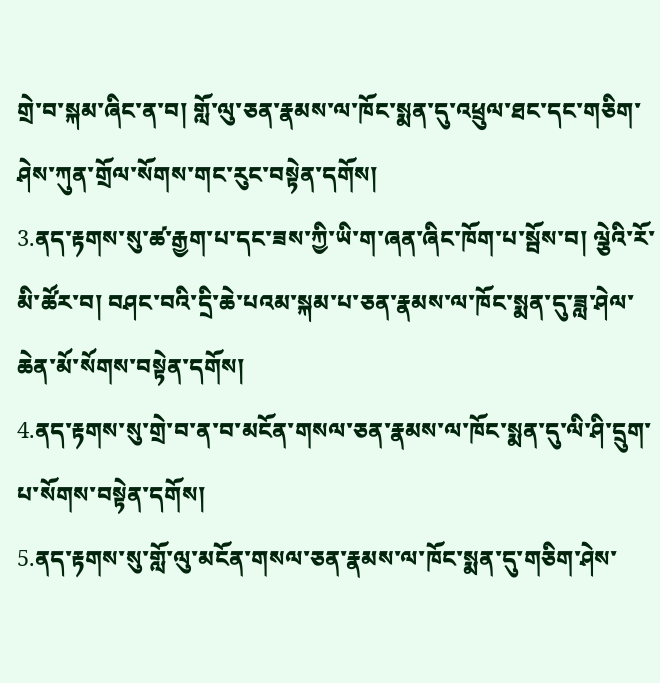གྲེ་བ་སྐམ་ཞིང་ན་བ། གློ་ལུ་ཅན་རྣམས་ལ་ཁོང་སྨན་དུ་འཕྲུལ་ཐང་དང་གཅིག་ཤེས་ཀུན་གྲོལ་སོགས་གང་རུང་བསྟེན་དགོས།
3.ནད་རྟགས་སུ་ཚ་རྒྱག་པ་དང་ཟས་ཀྱི་ཡི་ག་ཞན་ཞིང་ཁོག་པ་སྦོས་བ། ལྕེའི་རོ་མི་ཚོར་བ། བཤང་བའི་དྲི་ཆེ་པའམ་སྐམ་པ་ཅན་རྣམས་ལ་ཁོང་སྨན་དུ་ཟླ་ཤེལ་ཆེན་མོ་སོགས་བསྟེན་དགོས།
4.ནད་རྟགས་སུ་གྲེ་བ་ན་བ་མངོན་གསལ་ཅན་རྣམས་ལ་ཁོང་སྨན་དུ་ལི་ཤི་དྲུག་པ་སོགས་བསྟེན་དགོས།
5.ནད་རྟགས་སུ་གློ་ལུ་མངོན་གསལ་ཅན་རྣམས་ལ་ཁོང་སྨན་དུ་གཅིག་ཤེས་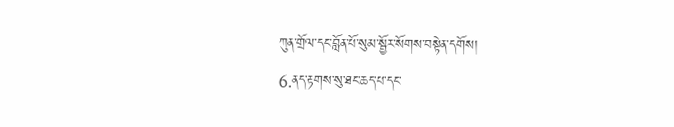ཀུན་གྲོལ་དང་བློན་པོ་སུམ་སྦྱོར་སོགས་བསྟེན་དགོས།
6.ནད་རྟགས་སུ་ཐང་ཆད་པ་དང་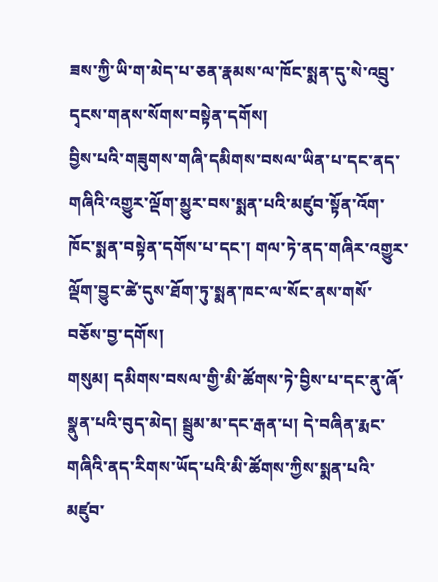ཟས་ཀྱི་ཡི་ག་མེད་པ་ཅན་རྣམས་ལ་ཁོང་སྨན་དུ་སེ་འབྲུ་དྭངས་གནས་སོགས་བསྟེན་དགོས།
བྱིས་པའི་གཟུགས་གཞི་དམིགས་བསལ་ཡིན་པ་དང་ནད་གཞིའི་འགྱུར་ལྡོག་མྱུར་བས་སྨན་པའི་མཛུབ་སྟོན་འོག་ཁོང་སྨན་བསྟེན་དགོས་པ་དང་། གལ་ཏེ་ནད་གཞིར་འགྱུར་ལྡོག་བྱུང་ཚེ་དུས་ཐོག་ཏུ་སྨན་ཁང་ལ་སོང་ནས་གསོ་བཅོས་བྱ་དགོས།
གསུམ། དམིགས་བསལ་གྱི་མི་ཚོགས་ཏེ་བྱིས་པ་དང་ནུ་ཞོ་སྣུན་པའི་བུད་མེད། སྦྲུམ་མ་དང་རྒན་པ། དེ་བཞིན་རྨང་གཞིའི་ནད་རིགས་ཡོད་པའི་མི་ཚོགས་ཀྱིས་སྨན་པའི་མཛུབ་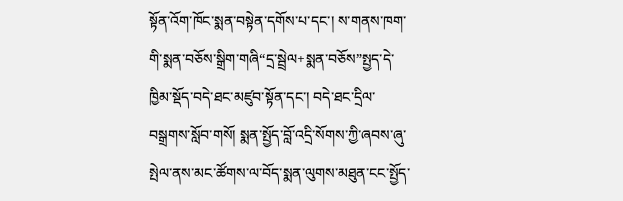སྟོན་འོག་ཁོང་སྨན་བསྟེན་དགོས་པ་དང་། ས་གནས་ཁག་གི་སྨན་བཅོས་སྒྲིག་གཞི“དྲ་སྦྲེལ+སྨན་བཅོས”སྤྱད་དེ་ཁྱིམ་སྡོད་བདེ་ཐང་མཛུབ་སྟོན་དང་། བདེ་ཐང་དྲིལ་བསྒྲགས་སློབ་གསོ། སྨན་སྤྱོད་བློ་འདྲི་སོགས་ཀྱི་ཞབས་ཞུ་སྤེལ་ནས་མང་ཚོགས་ལ་བོད་སྨན་ལུགས་མཐུན་ངང་སྤྱོད་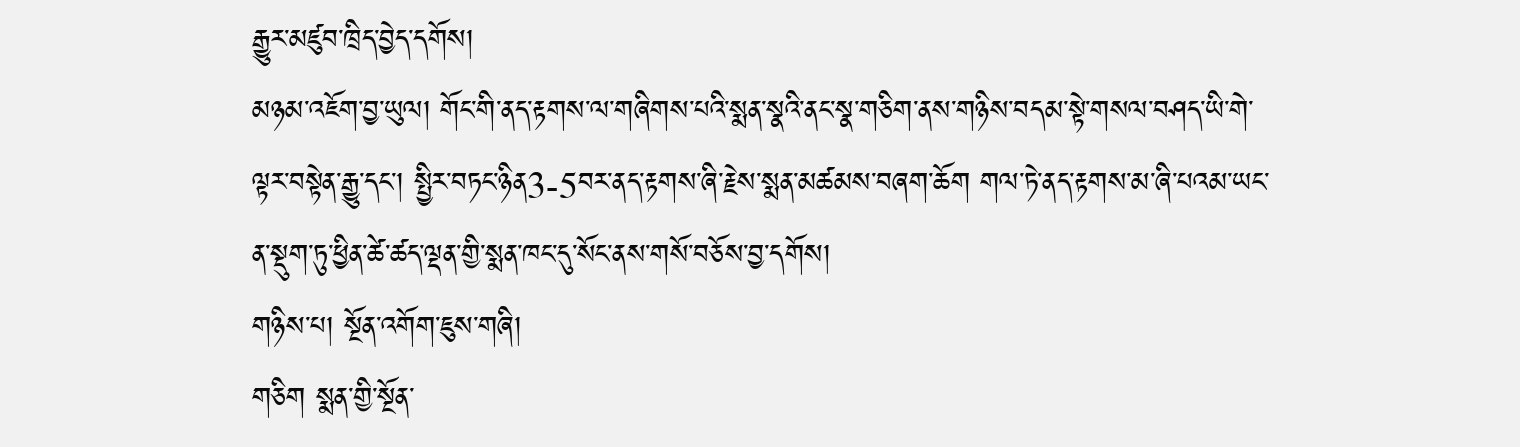རྒྱུར་མཛུབ་ཁྲིད་བྱེད་དགོས།
མཉམ་འཇོག་བྱ་ཡུལ། གོང་གི་ནད་རྟགས་ལ་གཞིགས་པའི་སྨན་སྣའི་ནང་སྣ་གཅིག་ནས་གཉིས་བདམ་སྟེ་གསལ་བཤད་ཡི་གེ་ལྟར་བསྟེན་རྒྱུ་དང་། སྤྱིར་བཏང་ཉིན3-5བར་ནད་རྟགས་ཞི་རྗེས་སྨན་མཚམས་བཞག་ཆོག གལ་ཏེ་ནད་རྟགས་མ་ཞི་པའམ་ཡང་ན་སྡུག་ཏུ་ཕྱིན་ཚེ་ཚད་ལྡན་གྱི་སྨན་ཁང་དུ་སོང་ནས་གསོ་བཅོས་བྱ་དགོས།
གཉིས་པ། སྔོན་འགོག་ཇུས་གཞི།
གཅིག སྨན་གྱི་སྔོན་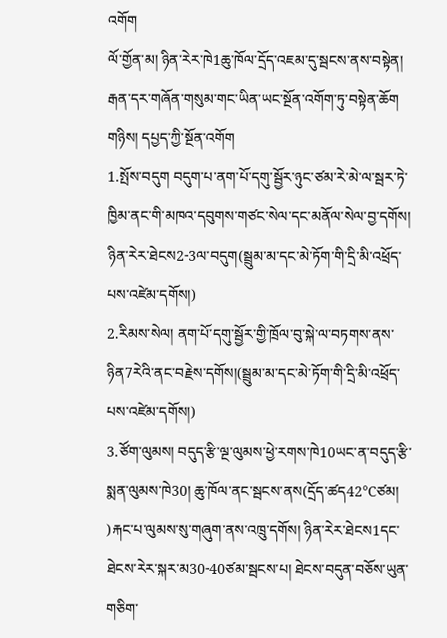འགོག
ལོ་གྱོན་མ། ཉིན་རེར་ཁེ1ཆུ་ཁོལ་དྲོད་འཇམ་དུ་སྦངས་ནས་བསྟེན། རྒན་དར་གཞོན་གསུམ་གང་ཡིན་ཡང་སྔོན་འགོག་ཏུ་བསྟེན་ཆོག
གཉིས། དཔྱད་ཀྱི་སྔོན་འགོག
1.སྤོས་བདུག བདུག་པ་ནག་པོ་དགུ་སྦྱོར་ཉུང་ཙམ་རེ་མེ་ལ་སྦར་ཏེ་ཁྱིམ་ནང་གི་མཁའ་དབུགས་གཙང་སེལ་དང་མནོལ་སེལ་བྱ་དགོས། ཉིན་རེར་ཐེངས2-3ལ་བདུག(སྦྲུམ་མ་དང་མེ་ཏོག་གི་དྲི་མི་འཕྲོད་པས་འཛེམ་དགོས།)
2.རིམས་སེལ། ནག་པོ་དགུ་སྦྱོར་གྱི་ཁྲོལ་བུ་སྐེ་ལ་བཏགས་ནས་ཉིན7རེའི་ནང་བརྗེས་དགོས།(སྦྲུམ་མ་དང་མེ་ཏོག་གི་དྲི་མི་འཕྲོད་པས་འཛེམ་དགོས།)
3.ཙོག་ལུམས། བདུད་རྩི་ལྔ་ལུམས་ཕྱེ་རགས་ཁེ10ཡང་ན་བདུད་རྩི་སྨན་ལུམས་ཁེ30། ཆུ་ཁོལ་ནང་སྦངས་ནས(དྲོད་ཚད42℃ཙམ། )རྐང་པ་ལུམས་སུ་གཞུག་ནས་འཁྲུ་དགོས། ཉིན་རེར་ཐེངས1དང་ཐེངས་རེར་སྐར་མ30-40ཙམ་སྦངས་པ། ཐེངས་བདུན་བཅོས་ཡུན་གཅིག་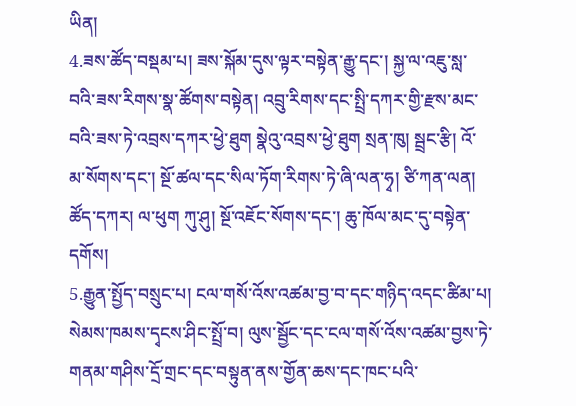ཡིན།
4.ཟས་ཚོད་བསྡམ་པ། ཟས་སྐོམ་དུས་ལྟར་བསྟེན་རྒྱུ་དང་། སྐྱ་ལ་འཇུ་སླ་བའི་ཟས་རིགས་སྣ་ཚོགས་བསྟེན། འབྲུ་རིགས་དང་སྤྲི་དཀར་གྱི་རྫས་མང་བའི་ཟས་ཏེ་འབྲས་དཀར་ཕྱེ་ཐུག སྣེའུ་འབྲས་ཕྱེ་ཐུག སྲན་ཁུ། སྦྲང་རྩི། འོ་མ་སོགས་དང་། སྔོ་ཚལ་དང་སིལ་ཏོག་རིགས་ཏེ་ཞི་ལན་ཧྭ། ཙི་ཀན་ལན། ཚོད་དཀར། ལ་ཕུག ཀུ་ཤུ། སྔོ་འཇོང་སོགས་དང་། ཆུ་ཁོལ་མང་དུ་བསྟེན་དགོས།
5.རྒྱུན་སྤྱོད་བསྲུང་པ། ངལ་གསོ་འོས་འཚམ་བྱ་བ་དང་གཉིད་འདང་ཚིམ་པ། སེམས་ཁམས་དྭངས་ཤིང་སྤྲོ་བ། ལུས་སྦྱོང་དང་ངལ་གསོ་འོས་འཚམ་བྱས་ཏེ་གནམ་གཤིས་དྲོ་གྲང་དང་བསྟུན་ནས་གྱོན་ཆས་དང་ཁང་པའི་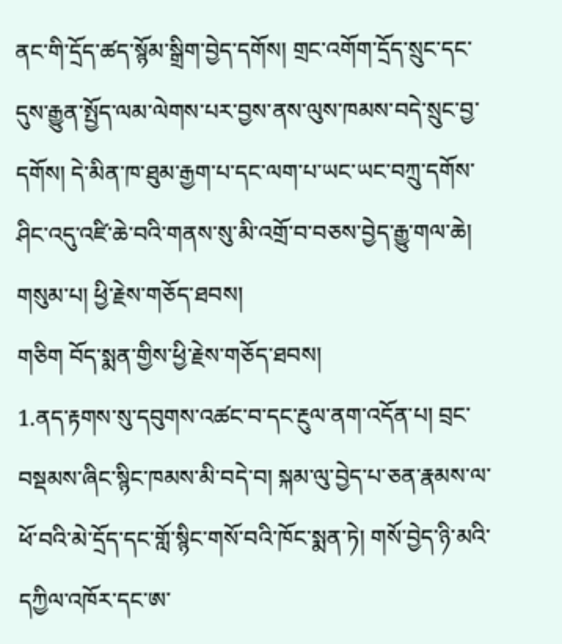ནང་གི་དྲོད་ཚད་སྙོམ་སྒྲིག་བྱེད་དགོས། གྲང་འགོག་དྲོད་སྲུང་དང་དུས་རྒྱུན་སྤྱོད་ལམ་ལེགས་པར་བྱས་ནས་ལུས་ཁམས་བདེ་སྲུང་བྱ་དགོས། དེ་མིན་ཁ་ཐུམ་རྒྱག་པ་དང་ལག་པ་ཡང་ཡང་བཀྲུ་དགོས་ཤིང་འདུ་འཛི་ཆེ་བའི་གནས་སུ་མི་འགྲོ་བ་བཅས་བྱེད་རྒྱུ་གལ་ཆེ།
གསུམ་པ། ཕྱི་རྗེས་གཅོད་ཐབས།
གཅིག བོད་སྨན་གྱིས་ཕྱི་རྗེས་གཅོད་ཐབས།
1.ནད་རྟགས་སུ་དབུགས་འཚང་བ་དང་རྔུལ་ནག་འདོན་པ། བྲང་བསྡམས་ཞིང་སྙིང་ཁམས་མི་བདེ་བ། སྐམ་ལུ་བྱེད་པ་ཅན་རྣམས་ལ་ཕོ་བའི་མེ་དྲོད་དང་གློ་སྙིང་གསོ་བའི་ཁོང་སྨན་ཏེ། གསོ་བྱེད་ཉི་མའི་དཀྱིལ་འཁོར་དང་ཨ་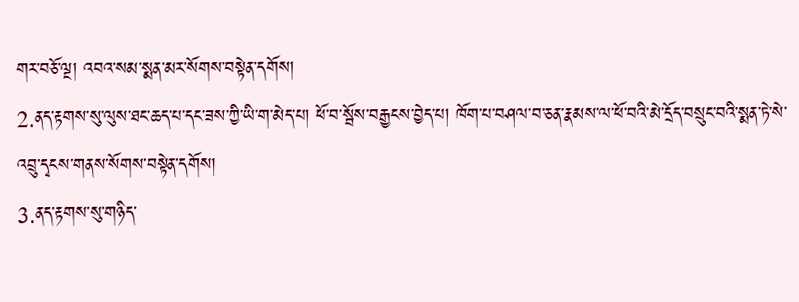གར་བཅོ་ལྔ། འབའ་སམ་སྨན་མར་སོགས་བསྟེན་དགོས།
2.ནད་རྟགས་སུ་ལུས་ཐང་ཆད་པ་དང་ཟས་ཀྱི་ཡི་ག་མེད་པ། ཕོ་བ་སྦོས་བརྒྱངས་བྱེད་པ། ཁོག་པ་བཤལ་བ་ཅན་རྣམས་ལ་ཕོ་བའི་མེ་དྲོད་བསྲུང་བའི་སྨན་ཏེ་སེ་འབྲུ་དྭངས་གནས་སོགས་བསྟེན་དགོས།
3.ནད་རྟགས་སུ་གཉིད་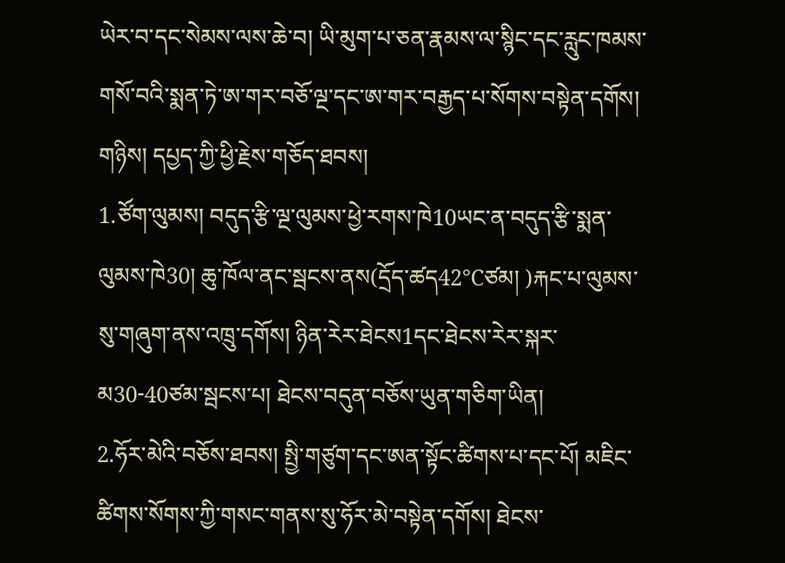ཡེར་བ་དང་སེམས་ལས་ཆེ་བ། ཡི་མུག་པ་ཅན་རྣམས་ལ་སྙིང་དང་རླུང་ཁམས་གསོ་བའི་སྨན་ཏེ་ཨ་གར་བཅོ་ལྔ་དང་ཨ་གར་བརྒྱད་པ་སོགས་བསྟེན་དགོས།
གཉིས། དཔྱད་ཀྱི་ཕྱི་རྗེས་གཅོད་ཐབས།
1.ཙོག་ལུམས། བདུད་རྩི་ལྔ་ལུམས་ཕྱེ་རགས་ཁེ10ཡང་ན་བདུད་རྩི་སྨན་ལུམས་ཁེ30། ཆུ་ཁོལ་ནང་སྦངས་ནས(དྲོད་ཚད42℃ཙམ། )རྐང་པ་ལུམས་སུ་གཞུག་ནས་འཁྲུ་དགོས། ཉིན་རེར་ཐེངས1དང་ཐེངས་རེར་སྐར་མ30-40ཙམ་སྦངས་པ། ཐེངས་བདུན་བཅོས་ཡུན་གཅིག་ཡིན།
2.ཧོར་མེའི་བཅོས་ཐབས། སྤྱི་གཙུག་དང་ཨན་སྟོང་ཚིགས་པ་དང་པོ། མཇིང་ཚིགས་སོགས་ཀྱི་གསང་གནས་སུ་ཧོར་མེ་བསྟེན་དགོས། ཐེངས་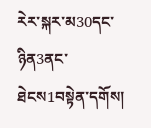རེར་སྐར་མ30དང་ཉིན3ནང་ཐེངས1བསྟེན་དགོས།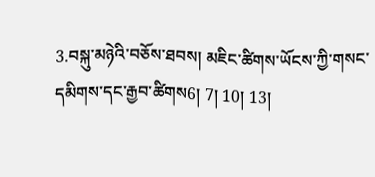3.བསྐུ་མཉེའི་བཅོས་ཐབས། མཇིང་ཚིགས་ཡོངས་ཀྱི་གསང་དམིགས་དང་རྒྱབ་ཚིགས6། 7། 10། 13།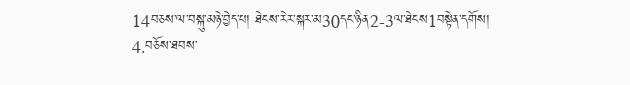14བཅས་ལ་བསྐུ་མཉེ་བྱེད་པ། ཐེངས་རེར་སྐར་མ30དང་ཉིན2-3ལ་ཐེངས1བསྟེན་དགོས།
4.བཅོས་ཐབས་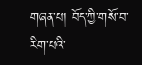གཞན་པ། བོད་ཀྱི་གསོ་བ་རིག་པའི་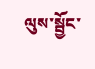ལུས་སྦྱོང་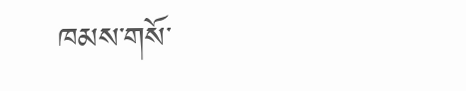ཁམས་གསོ་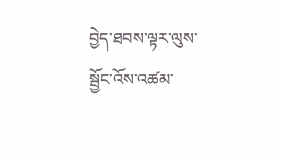བྱེད་ཐབས་ལྟར་ལུས་སྦྱོང་འོས་འཚམ་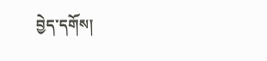བྱེད་དགོས།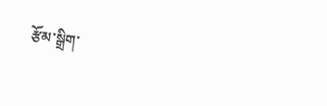རྩོམ་སྒྲིག་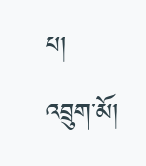པ། འབྲུག་མོ།